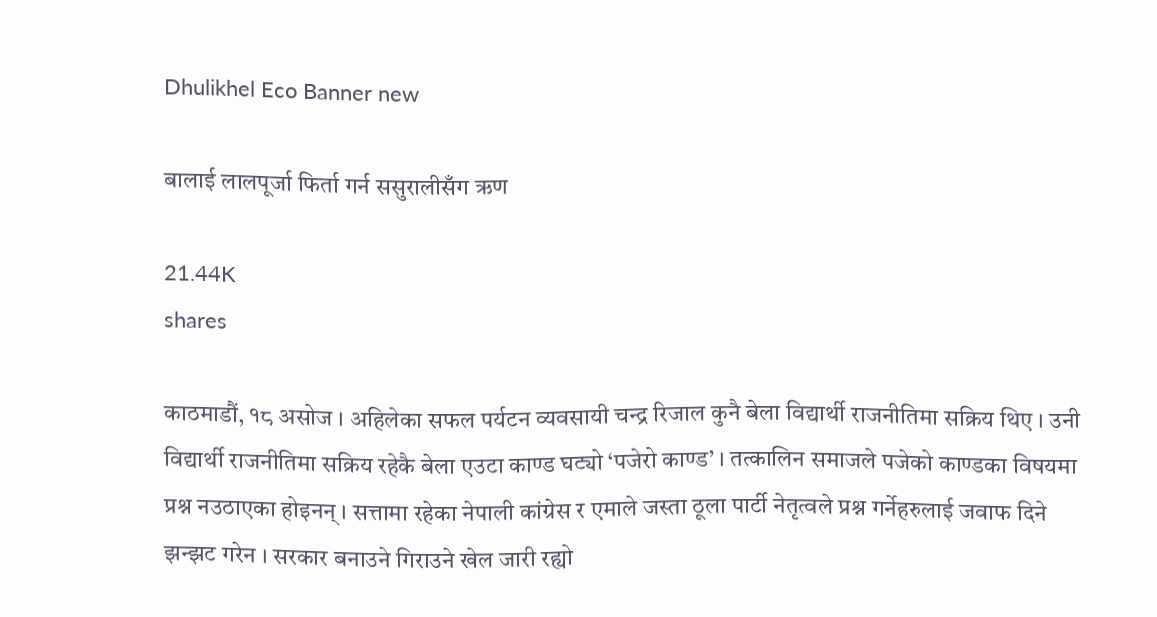Dhulikhel Eco Banner new

बालाई लालपूर्जा फिर्ता गर्न ससुरालीसँग ऋण

21.44K
shares

काठमाडौं, १८ असोज । अहिलेका सफल पर्यटन व्यवसायी चन्द्र रिजाल कुनै बेला विद्यार्थी राजनीतिमा सक्रिय थिए । उनी विद्यार्थी राजनीतिमा सक्रिय रहेकै बेला एउटा काण्ड घट्यो ‘पजेरो काण्ड’ । तत्कालिन समाजले पजेको काण्डका विषयमा प्रश्न नउठाएका होइनन् । सत्तामा रहेका नेपाली कांग्रेस र एमाले जस्ता ठूला पार्टी नेतृत्वले प्रश्न गर्नेहरुलाई जवाफ दिने झन्झट गरेन । सरकार बनाउने गिराउने खेल जारी रह्यो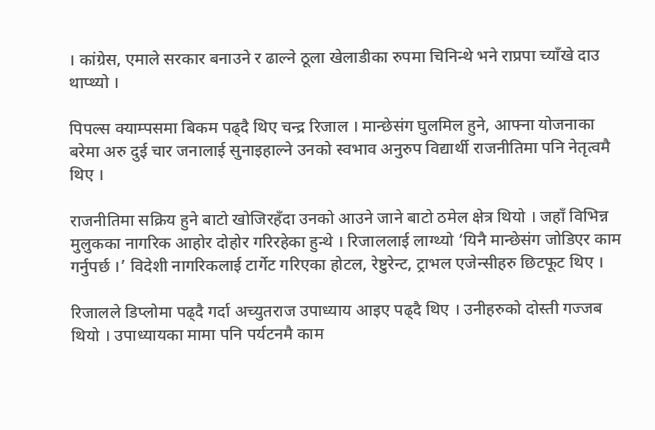। कांग्रेस, एमाले सरकार बनाउने र ढाल्ने ठूला खेलाडीका रुपमा चिनिन्थे भने राप्रपा च्याँखे दाउ थाप्थ्यो ।

पिपल्स क्याम्पसमा बिकम पढ्दै थिए चन्द्र रिजाल । मान्छेसंग घुलमिल हुने, आफ्ना योजनाका बरेमा अरु दुई चार जनालाई सुनाइहाल्ने उनको स्वभाव अनुरुप विद्यार्थी राजनीतिमा पनि नेतृत्वमै थिए ।

राजनीतिमा सक्रिय हुने बाटो खोजिरहँदा उनको आउने जाने बाटो ठमेल क्षेत्र थियो । जहाँ विभिन्न मुलुकका नागरिक आहोर दोहोर गरिरहेका हुन्थे । रिजाललाई लाग्थ्यो ‘यिनै मान्छेसंग जोडिएर काम गर्नुपर्छ ।’ विदेशी नागरिकलाई टार्गेट गरिएका होटल, रेष्टुरेन्ट, ट्राभल एजेन्सीहरु छिटफूट थिए ।

रिजालले डिप्लोमा पढ्दै गर्दा अच्युतराज उपाध्याय आइए पढ्दै थिए । उनीहरुको दोस्ती गज्जब थियो । उपाध्यायका मामा पनि पर्यटनमै काम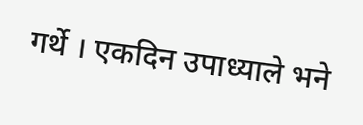गर्थे । एकदिन उपाध्याले भने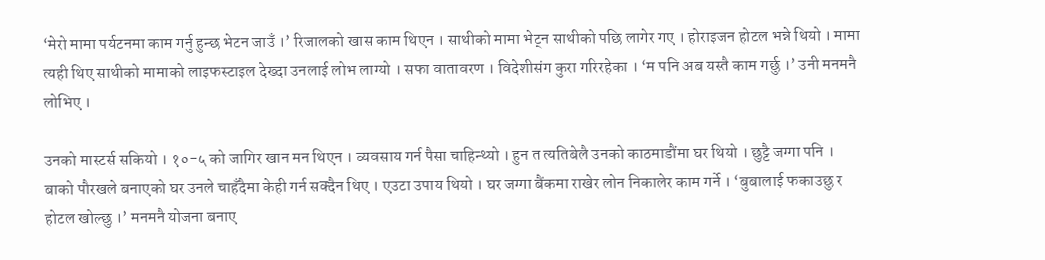‘मेरो मामा पर्यटनमा काम गर्नु हुन्छ भेटन जाउँ ।’ रिजालको खास काम थिएन । साथीको मामा भेट्न साथीको पछि लागेर गए । होराइजन होटल भन्ने थियो । मामा त्यही थिए साथीको मामाको लाइफस्टाइल देख्दा उनलाई लोभ लाग्यो । सफा वातावरण । विदेशीसंग कुरा गरिरहेका । ‘म पनि अब यस्तै काम गर्छु ।’ उनी मनमनै लोभिए ।

उनको मास्टर्स सकियो । १०-५ को जागिर खान मन थिएन । व्यवसाय गर्न पैसा चाहिन्थ्यो । हुन त त्यतिबेलै उनको काठमाडौंमा घर थियो । छुट्टै जग्गा पनि । बाको पौरखले बनाएको घर उनले चाहँदैमा केही गर्न सक्दैन थिए । एउटा उपाय थियो । घर जग्गा बैंकमा राखेर लोन निकालेर काम गर्ने । ‘बुबालाई फकाउछु र होटल खोल्छु ।’ मनमनै योजना बनाए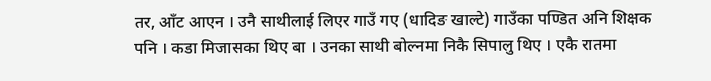तर, आँट आएन । उनै साथीलाई लिएर गाउँ गए (धादिङ खाल्टे) गाउँका पण्डित अनि शिक्षक पनि । कडा मिजासका थिए बा । उनका साथी बोल्नमा निकै सिपालु थिए । एकै रातमा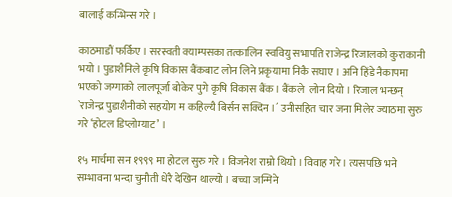बालाई कन्भिन्स गरे ।

काठमाडौं फर्किए । सरस्वती क्याम्पसका तत्कालिन स्ववियु सभापति राजेन्द्र रिजालको कुराकानी भयो । पुडाशैनिले कृषि विकास बैंकबाट लोन लिने प्रकृयामा निकै सघाए । अनि हिंडे नैकापमा भएको जग्गाको लालपूर्जा बोकेर पुगे कृषि विकास बैंक । बैंकले  लोन दियो । रिजाल भन्छन् `राजेन्द्र पुडाशैनीको सहयोग म कहिल्यै बिर्सन सक्दिन ।´ उनीसहित चार जना मिलेर ज्याठमा सुरु गरे ‘होटल डिप्लोम्याट’ ।

१५ मार्चमा सन १९९९ मा होटल सुरु गरे । विजनेश राम्रो थियो । विवाह गरे । त्यसपछि भने सम्भावना भन्दा चुनौती धेरै देखिन थाल्यो । बच्चा जन्मिने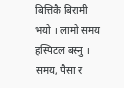बित्तिकै बिरामी भयो । लामो समय हस्पिटल बस्नु । समय, पैसा र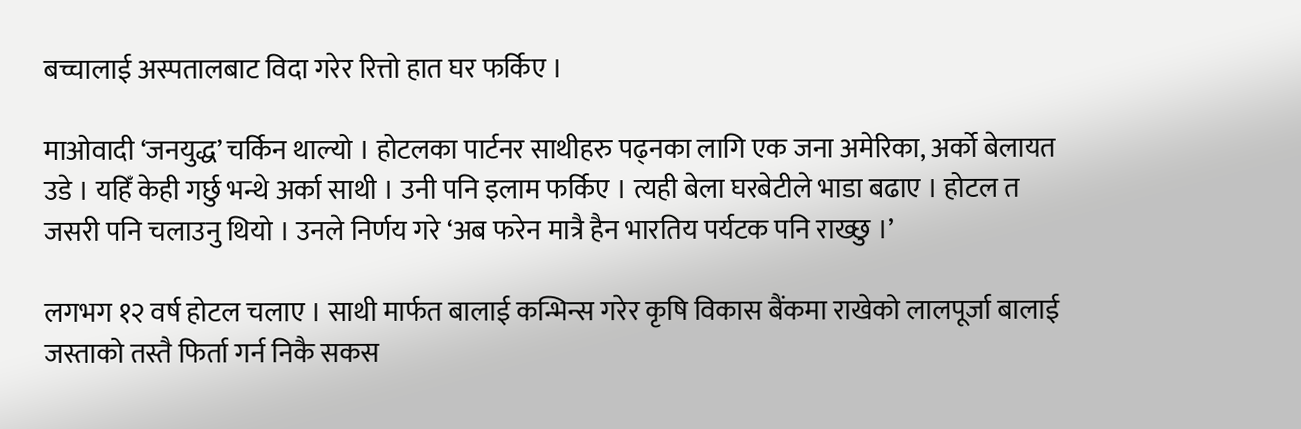बच्चालाई अस्पतालबाट विदा गरेर रित्तो हात घर फर्किए ।

माओवादी ‘जनयुद्ध’ चर्किन थाल्यो । होटलका पार्टनर साथीहरु पढ्नका लागि एक जना अमेरिका, अर्को बेलायत उडे । यहिँ केही गर्छु भन्थे अर्का साथी । उनी पनि इलाम फर्किए । त्यही बेला घरबेटीले भाडा बढाए । होटल त जसरी पनि चलाउनु थियो । उनले निर्णय गरे ‘अब फरेन मात्रै हैन भारतिय पर्यटक पनि राख्छु ।’

लगभग १२ वर्ष होटल चलाए । साथी मार्फत बालाई कन्भिन्स गरेर कृषि विकास बैंकमा राखेको लालपूर्जा बालाई जस्ताको तस्तै फिर्ता गर्न निकै सकस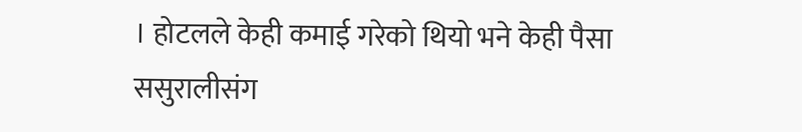। होटलले केही कमाई गरेको थियो भने केही पैसा ससुरालीसंग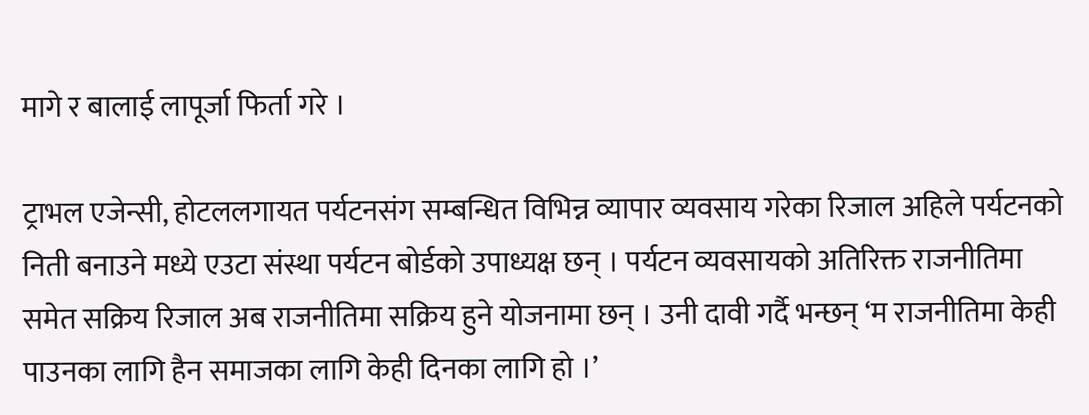मागे र बालाई लापूर्जा फिर्ता गरे ।

ट्राभल एजेन्सी, होटललगायत पर्यटनसंग सम्बन्धित विभिन्न व्यापार व्यवसाय गरेका रिजाल अहिले पर्यटनको निती बनाउने मध्ये एउटा संस्था पर्यटन बोर्डको उपाध्यक्ष छन् । पर्यटन व्यवसायको अतिरिक्त राजनीतिमा समेत सक्रिय रिजाल अब राजनीतिमा सक्रिय हुने योजनामा छन् । उनी दावी गर्दै भन्छन् ‘म राजनीतिमा केही पाउनका लागि हैन समाजका लागि केही दिनका लागि हो ।’